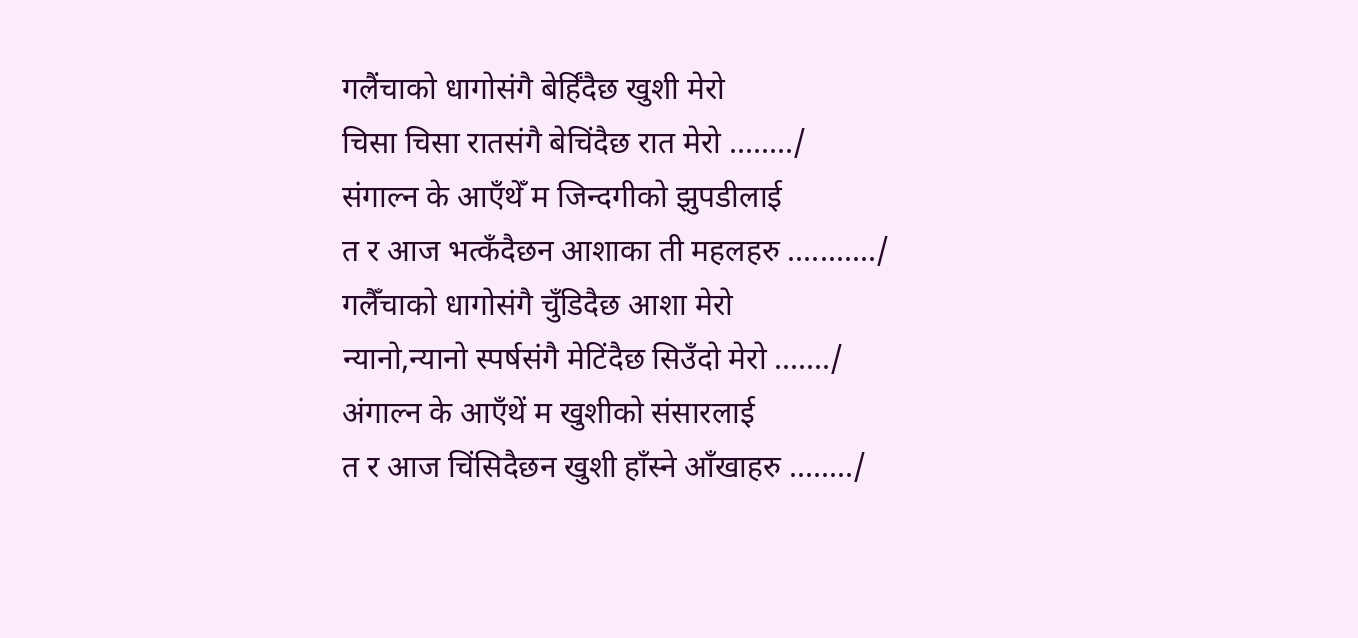गलैंचाको धागोसंगै बेर्हिंदैछ खुशी मेरो
चिसा चिसा रातसंगै बेचिंदैछ रात मेरो ......../
संगाल्न के आएँथेँ म जिन्दगीको झुपडीलाई
त र आज भत्कँदैछन आशाका ती महलहरु .........../
गलैँचाको धागोसंगै चुँडिदैछ आशा मेरो
न्यानो,न्यानो स्पर्षसंगै मेटिंदैछ सिउँदो मेरो ......./
अंगाल्न के आएँथें म खुशीको संसारलाई
त र आज चिंसिदैछन खुशी हाँस्ने आँखाहरु ......../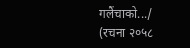गलैंचाको.../
(रचना २०५८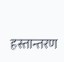हस्तान्तरण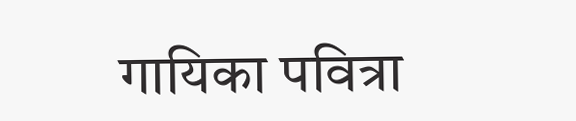गायिका पवित्रा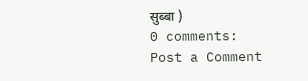सुब्बा )
0 comments:
Post a Comment